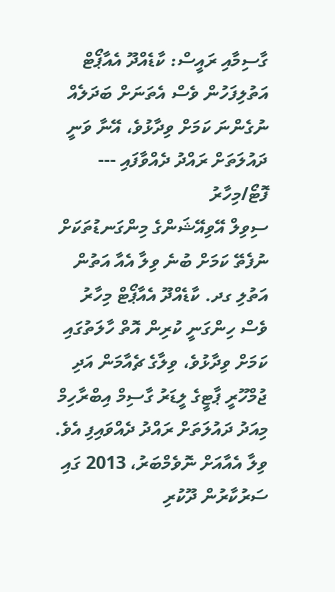ގާސިމާއި ރައީސް: ކާޑެއްދޫ އެއާޕޯޓް އަތުލިފަހުން ވެސް އެތަނަށް ބަދަލެއް ނުގެންނަ ކަމަށް ވިދާޅުވެ، އޭނާ ވަނީ ދައުލަތަށް ރައްދު ދެއްވާފައި --- ފޮޓޯ/މިހާރު
ސިވިލް އޭވިއޭޝަންގެ މިންގަނޑުތަކަށް ނުފެތޭ ކަމަށް ބުނެ ވިލާ އެއާ އަތުން އަތުލި ގދ. ކާޑެއްދޫ އެއާޕޯޓް މިހާރު ވެސް ހިންގަނީ ކުރިން އޮތް ހާލަތުގައި ކަމަށް ވިދާޅުވެ، ވިލާގެ ޗެއާމަން އަދި ޖުމްހޫރީ ޕާޓީގެ ލީޑަރު ގާސިމް އިބްރާހިމް މިއަދު ދައުލަތަށް ރައްދު ދެއްވައިފި އެވެ.
ވިލާ އެއާއަށް ނޮވެމްބަރު، 2013 ގައި ސަރުކާރުން ދޫކުރި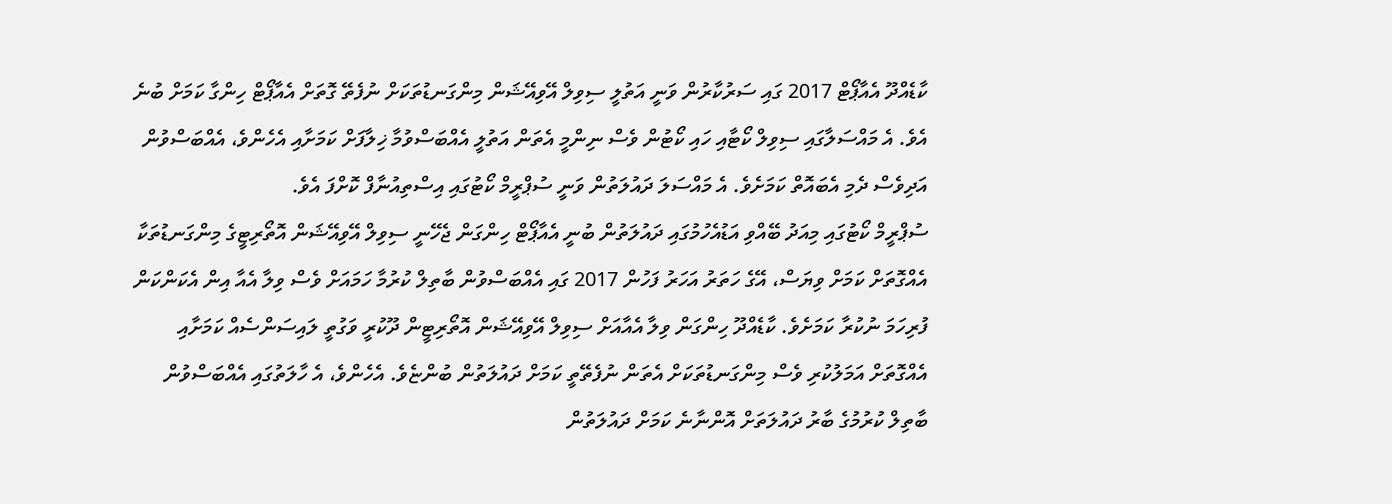ކާޑެއްދޫ އެއާޕޯޓް 2017 ގައި ސަރުކާރުން ވަނީ އަތުލީ ސިވިލް އޭވިއޭޝަން މިންގަނޑުތަކަށް ނުފެތޭ ގޮތަށް އެއާޕޯޓް ހިންގާ ކަމަށް ބުނެ އެވެ. އެ މައްސަލާގައި ސިވިލް ކޯޓާއި ހައި ކޯޓުން ވެސް ނިންމީ އެތަން އަތުލީ އެއްބަސްވުމާ ޚިލާފަށް ކަމަށާއި އެހެންވެ، އެއްބަސްވުން އަދިވެސް ދެމި އެބައޮތް ކަމަށެވެ. އެ މައްސަލަ ދައުލަތުން ވަނީ ސުޕްރީމް ކޯޓުގައި އިސްތިއުނާފް ކޮށްފަ އެވެ.
ސުޕްރީމް ކޯޓުގައި މިއަދު ބޭއްވި އަޑުއެހުމުގައި ދައުލަތުން ބުނީ އެއާޕޯޓް ހިންގަން ޖެހޭނީ ސިވިލް އޭވިއޭޝަން އޮތޯރިޓީގެ މިންގަނޑުތަކާ އެއްގޮތަށް ކަމަށް ވިޔަސް، އޭގެ ހަތަރު އަހަރު ފަހުން 2017 ގައި އެއްބަސްވުން ބާތިލް ކުރުމާ ހަމައަށް ވެސް ވިލާ އެއާ އިން އެކަންކަން ފުރިހަމަ ނުކުރާ ކަމަށެވެ. ކާޑެއްދޫ ހިންގަން ވިލާ އެއާއަށް ސިވިލް އޭވިއޭޝަން އޮތޯރިޓީން ދޫކުރީ ވަގުތީ ލައިސަންސެއް ކަމަށާއި އެއްގޮތަށް އަމަލުކުރި ވެސް މިންގަނޑުތަކަށް އެތަން ނުފެތޭތީ ކަމަށް ދައުލަތުން ބުންޏެވެ. އެހެންވެ، އެ ހާލަތުގައި އެއްބަސްވުން ބާތިލް ކުރުމުގެ ބާރު ދައުލަތަށް އޮންނާނެ ކަމަށް ދައުލަތުން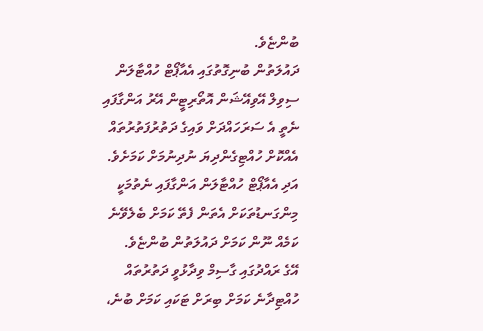ބުންޏެވެ.
ދައުލަތުން ބުނިގޮތުގައި އެއާޕޯޓް ހުއްޓާލަން ސިވިލް އޭވިއޭޝަން އޮތޯރިޓީން އޭރު އަންގާފައި ނެތީ އެ ސަރަހައްދަށް ވައިގެ ދަތުރުފަތުރުތައް އެއްކޮށް ހުއްޓިގެންދިޔަ ނުދިނުމަށް ކަމަށެވެ. އަދި އެއާޕޯޓް ހުއްޓާލަން އަންގާފައި ނެތުމަކީ މިންގަނޑުތަކަށް އެތަން ފެތޭ ކަމަށް ބެލެވޭނެ ކަމެއް ނޫން ކަމަށް ދައުލަތުން ބުންޏެވެ.
އޭގެ ރައްދުގައި ގާސިމް ވިދާޅުވީ ދަތުރުތައް ހުއްޓިދާނެ ކަމަށް ބިރަށް ޓަކައި ކަމަށް ބުނެ،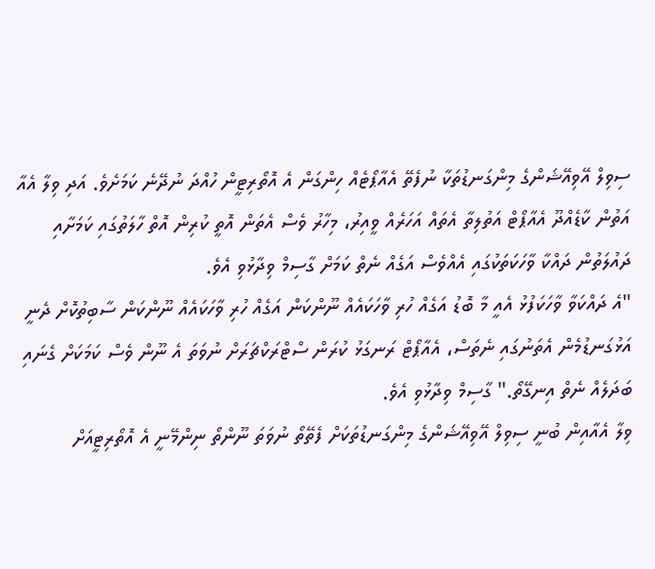ސިވިލް އޭވިއޭޝަންގެ މިންގަނޑުތަކާ ނުފެތޭ އެއާޕޯޓެއް ހިންގަން އެ އޮތޯރިޓީން ހުއްދަ ނުދޭނެ ކަމަށެވެ. އަދި ވިލާ އެއާ އަތުން ކާޑެއްދޫ އެއާޕޯޓް އަތުލިތާ އެތައް އަހަރެއް ވީއިރު، މިހާރު ވެސް އެތަން އޮތީ ކުރިން އޮތް ހާލަތުގައި ކަމަށާއި ދައުލަތުން ދައްކާ ވާހަކަތަކުގައި އެއްވެސް އަގެއް ނެތް ކަމަށް ގާސިމް ވިދާޅުވި އެވެ.
"އެ ދައްކަވާ ވާހަކަފުޅު އެއީ މާ ބޮޑު އަގެއް ހުރި ވާހަކައެއް ނޫންކަން އަގެއް ހުރި ވާހަކައެއް ނޫންކަން ސާބިތުކޮށް ދެނީ އަޅުގަނޑުމެން އެތަނުގައި ނެތަސް، އެއާޕޯޓް ރަނގަޅު ކުރަން ސްޓްރަކްޗަރަށް ނުވަތަ އެ ނޫން ވެސް ކަމަކަށް ގެނައި ބަދަލެއް ނެތް އިނގޭތޯ." ގާސިމް ވިދާޅުވި އެވެ.
ވިލާ އެއާއިން ބުނީ ސިވިލް އޭވިއޭޝަންގެ މިންގަނޑުތަކަށް ފެތޭތޯ ނުވަތަ ނޫންތޯ ނިންމޭނީ އެ އޮތޯރިޓީއަށް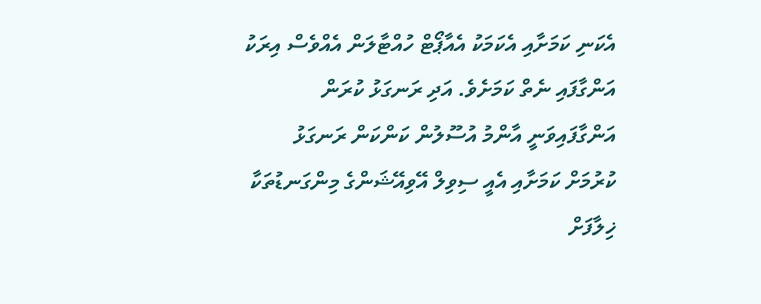އެކަނި ކަމަށާއި އެކަމަކު އެއާޕޯޓް ހުއްޓާލަން އެއްވެސް އިރަކު އަންގާފައި ނެތް ކަމަށެވެ. އަދި ރަނގަޅު ކުރަން އަންގާފައިވަނީ އާންމު އުސޫލުން ކަންކަން ރަނގަޅު ކުރުމަށް ކަމަށާއި އެއީ ސިވިލް އޭވިއޭޝަންގެ މިންގަނޑުތަކާ ޚިލާފަށް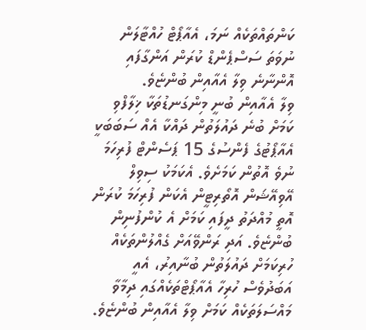ކަންތައްތަކެއް ނަމަ، އެއާޕޯޓް ހުއްޓާލަން ނުވަތަ ސަސްޕެންޑް ކުރަން އަންގާފައި އޮންނާނެ ވިލާ އެއާއިން ބުންޏެވެ.
ވިލާ އެއާއިން ބުނީ މިންގަނޑުތަކާ ޚިލާފްވި ކަމަށް ބުނެ ދައުލަތުން ދައްކާ އެއް ސަބަބަކީ އެއާޕޯޓުގެ ފެންސުގެ 15 ޕަސެންޓް ފުރިހަމަ ނުވެ އޮތުން ކަމަށެވެ. އެކަމަކު ސިވިލް އޭވިއޭޝަން އޮތޯރިޓީން އެކަން ފުރިހަމަ ކުރަން އޮތީ މުއްދަތު ދީފައި ކަމަށް އެ ކުންފުނިން ބުންޏެވެ. އަދި ރަންވޭއަށް ގެއްލުންތަކެއް ހުރިކަމަށް ދައުލަތުން ބުނާއިރު، އެއީ އަބަދުވެސް ހުރިހާ އެއާޕޯޓްތަކެއްގައި ދިމާވާ މައްސަލަތަކެއް ކަމަށް ވިލާ އެއާއިން ބުންޏެވެ.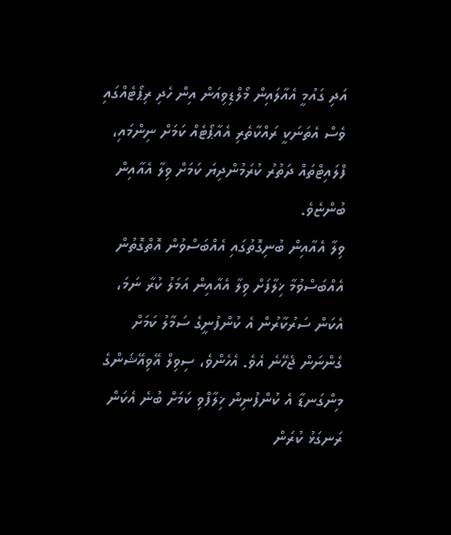އަދި ގައުމީ އެއާލައިން މޯލްޑިވިއަން އިން ހެދި ރިޕޯޓެއްގައި ވެސް އެތަނަކީ ރައްކާތެރި އެއާޕޯޓެއް ކަމަށް ނިންމައި، ފްލައިޓްތައް ދަތުރު ކުރަމުންދިޔަ ކަމަށް ވިލާ އެއާއިން ބުންޏެވެ.
ވިލާ އެއާއިން ބުނިގޮތުގައި އެއްބަސްވުން އޮތްގޮތުން އެއްބަސްވުމާ ޚިލާފަށް ވިލާ އެއާއިން އަމަލު ކުރާ ނަމަ، އެކަން ސަރުކާރުން އެ ކުންފުނީގެ ސަމާލު ކަމަށް ގެންނަން ޖެހޭނެ އެވެ. އެހެންވެ، ސިވިލް އޭވިއޭޝަންގެ މިންގަނޑާ އެ ކުންފުނިން ޚިލާފްވި ކަމަށް ބުނެ އެކަން ރަނގަޅު ކުރަން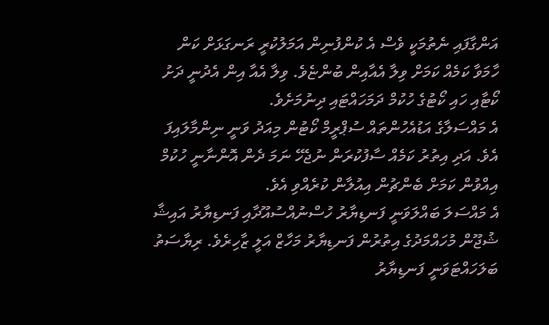އަންގާފައި ނެތުމަކީ ވެސް އެ ކުންފުނިން އަމަލުކުރީ ރަނގަޅަށް ކަން ހާމަވާ ކަމެއް ކަމަށް ވިލާ އެއާއިން ބުންޏެވެ. ވިލާ އެއާ އިން އެދުނީ ދަށު ކޯޓާއި ހައި ކޯޓުގެ ހުކުމް ދަމަހައްޓައި ދިނުމަށެވެ.
އެ މައްސަލާގެ އަޑުއެހުންތައް ސުޕްރީމް ކޯޓުން މިއަދު ވަނީ ނިންމާލައިފަ އެވެ. އަދި އިތުރު ކަމެއް ސާފުކުރަން ނުޖެހޭ ނަމަ ދެން އޮންނާނީ ހުކުމް އިއްވުން ކަމަށް ބެންޗުން އިއުލާން ކުރެއްވި އެވެ.
އެ މައްސަލަ ބައްލަވަނީ ފަނޑިޔާރު ހުސްނުއްސުއޫދާއި ފަނޑިޔާރު އައިޝާ ޝުޖޫން މުހައްމަދުގެ އިތުރުން ފަނޑިޔާރު މަހާޒް އަލީ ޒާހިރެވެ. ރިޔާސަތު ބަލަހައްޓަވަނީ ފަނޑިޔާރު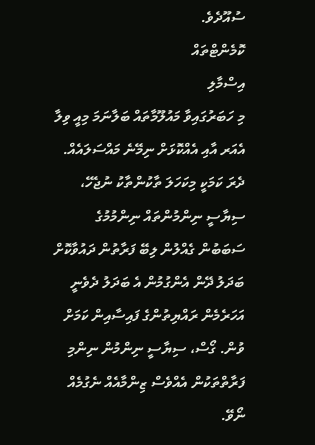ސުއޫދެވެ.
ކޮމެންޓްތައް
އިސްމާލި
މި ހަބަރުގައިވާ މައުލޫމާތައް ބަލާނަމަ މިއީ ވިލާ އެއަރ އާއި އެއްކޮޅަށް ނިމޭނެ މައްސަލައެއް. ދެރަ ކަމަކީ މިކަހަލަ ތާކުންތާކު ނުޖެހޭ، ސިޔާސީ ނިންމުންތައް ނިންމުމުގެ ސަބަބުން ގެއްލުން ލިބޭ ފަރާތުން ދައުވާކޮށް ބަދަލު ދޭން އެންގުމުން އެ ބަދަލު ދެވެނީ އަހަރެމެން ރައްޔިތުންގެ ފައިސާއިން ކަމަށް ވުން. ގޯސް، ސިޔާސީ ނިންމުން ނިންމި ފަރާތްތަކުން އެއްވެސް ޒިންމާއެއް ނެގުމެއް ނޯވޭ.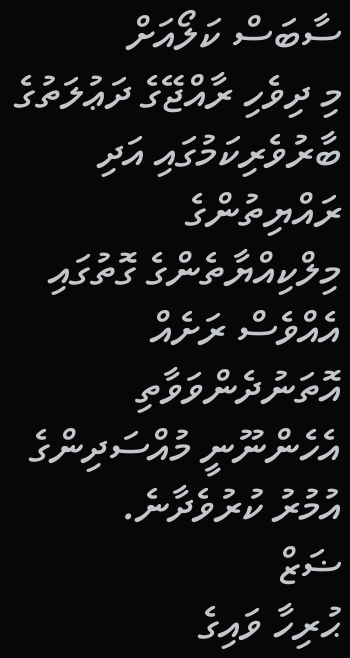ސާބަސް ކަލޯއަށް
މި ދިވެހި ރާއްޖޭގެ ދަޢުލަތުގެ ބާރުވެރިކަމުގައި އަދި ރައްޔިތުންގެ މިލްކިއްޔާތެންގެ ގޮތުގައި އެއްވެސް ރަށެއް އޮތަނުދެންވަވާތި އެހެންނޫނީ މުއްސަދިންގެ އުމުރު ކުރުވެދާނެ.
ޟަޒް
ޙުރިހާ ވައިގެ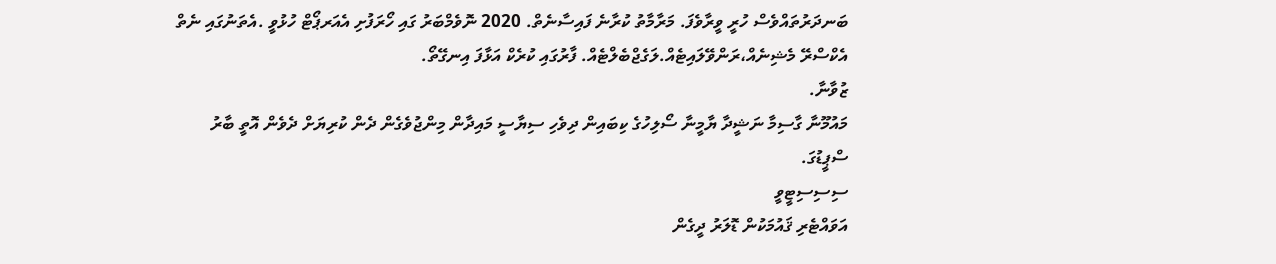ބަނދަރުތައްވެސް ހުރީ ވީރާވެފަ. މަރާމާތު ކުރާނެ ފައިސާނެތް. 2020 ނޮވެމްބަރު ގައި ހޯރަފުށި އެއަރޕޯޓް ހުޅުވީ .އެތަނުގައި ނެތް އެކްސްރޭ މެޝިނެއް،ރަންވޭލައިޓެއް.ލަގެޖްބެލްޓެއް. ފާރުގައި ކުރެކް އަޅާފަ އިނގޭތޯ.
ޒުވާނާ.
މައުމޫނާ ގާސިމާ ނަޝީދާ ޔާމީނާ ސޯލިހުގެ ކިބައިން ދިވެހި ސިޔާސީ މައިދާން މިންޖުވެގެން ދެން ކުރިޔަށް ދެވެން އޮތީ ބާރު ސްޕީޑުގަ.
ސިސިސިޓީވީ
އަވައްޓެރި ޤައުމަކުން ޑޮލަރު ދީގެން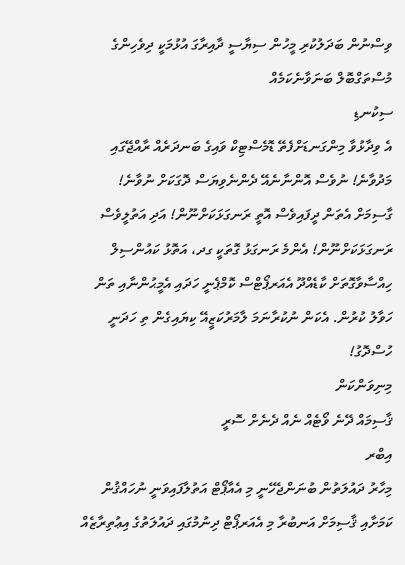ވިސްނުން ބަދަލުކުރި މީހުން ސިޔާސީ ދާއިރާގަ އުޅުމަކީ ދިވެހިންގެ މުސްތަގްބޮލް ބަނަވާނެކަމެއް
ސިކުނޑި
އެ ވިދާޅުވާ މިންގަނޑަށްފެތޭ ޑޮމެސްޓިކް ވައިގެ ބަނދަރެއް ރާއްޖޭގައި މަދުވާނެ! ނުވެސް އޮންނާނެއޭ ދެންނެވިޔަސް ދޮގަކަށް ނުވާނެ! ގާސިމަށް އެތަން ދީފައިވެސް އޮތީ ރަނގަޅަކަށްނޫން! އަދި އަތުލީވެސް ރަނގަޅަކަށްނޫން! އެންމެ ރަނގަޅު ގޮތަކީ ގދ، އަތޮޅު ކައުންސިލް ހިއްސާވާގޮތަށް ކާޑެއްދޫ އެއަރޕޯޓްސް ކޮމްޕެނީ ހަދައި އެމީޙުންނާއި ތަން ހަވާލު ކުރުން. އެކަން ނުކުރާނަމަ ލާމަރުކަޒީއޭ ކިޔައިގެން ތި ހަދަނީ ހުސްދޮގު!
މިނިވަންކަން
ޤާސިމައް ދޭނެ ވޯޓެއް ނެއް ދެނެށް ސޮރީ
އިބްރ
މިހާރު ދައުލަތުން ބުނަންޖެހޭނީ މި އެއާޕޯޓް އަތުލާފައިވަނީ ނުހައްޤުން ކަމަށާއި ޤާސިމަށް އަނބުރާ މި އެއަރޕޯޓް ދިނުމުގައި ދައުލަތުގެ އިޢުތިރާޒެއް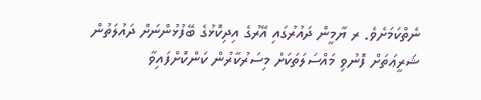ނެތްކަމަށެވެ. ރ ޔާމީން ދައުރުގައި އޭރުގެ އިދިކޮޅުގެ ބޭފުޅުންނަށް ދައުލަތުން ޝަރީޢަތަށް ފޮނުވި މައްސަލަތަކަށް މިސަރުކާރުން ކަންކޮށްފައިވާ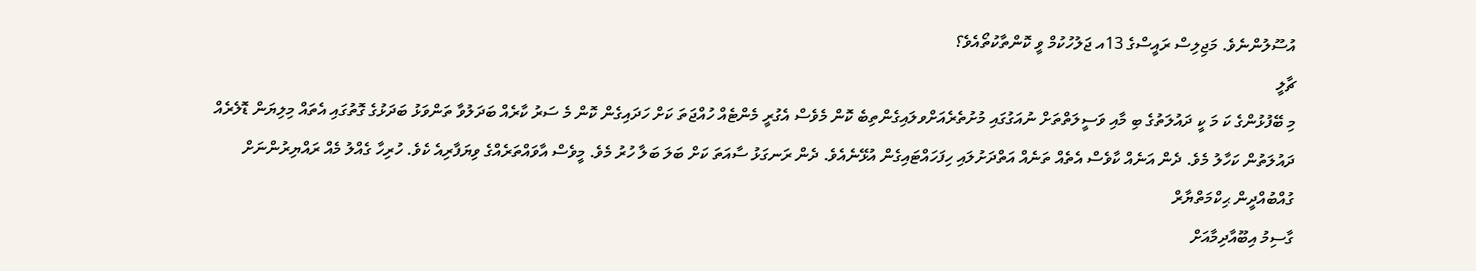އުސޫލުންނެވެ. މަޖިލިސް ރައީސްގެ 13އ ޖަލުހުކުމް ވީ ކޮންތާކުތޯއެވެ؟
ޗާލީ
މި ބޭފުޅުންގެ ކަ މަ ކީ ދައުލަތުގެ ބި މާއި ވަސީލަތްތަށް ނުއަގުގައި މުށުތެރެއަށްވލައިގެންތިބެ ކޮން މެވެސް އެގުރީ މެންޓެއް ހުއްޖަތަ ކަށް ހަދައިގެން ކޮން މެ ސަރު ކާރެއް ބަދަލުވާ ތަންވަޅު ބަދަޅުގެ ގޮތުގައި އެތައް މިލިޔަން ޑޮލެރެއް ދައުލަތުން ކަހާލު މެވެ. ދެން އަނެއް ކާވެސް އެތެއް ތަނެއް އަތްދަށުލައި ހިފަހައްޓައިގެން އުޅޭނެއެވެ. ދެން ރަނގަޅު ސާއަތަ ކަށް ބަލަ ބަލާ ހުރު މެވެ. މީވެސް އާވައްތަރެއްގެ ވިޔަފާރިއެ ކެވެ. ހުރިހާ ގެއްލު މެއް ރައްޔިރުންނަށް
ގުއްބުއްދީން ޙިކްމަތްޔާރް
ގާސިމު އިބޫއާދިމާއަށް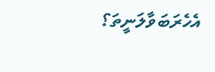އެހެރަބަވާލަނީތަ؟